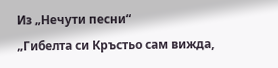Из „Нечути песни“
„Гибелта си Кръстьо сам вижда,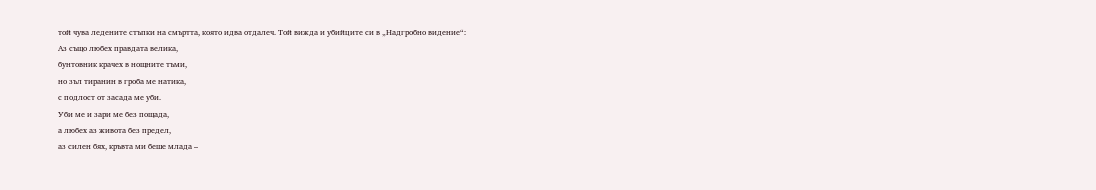той чува ледените стъпки на смъртта, която идва отдалеч. Той вижда и убийците си в „Надгробно видение“:
Аз също любех правдата велика,
бунтовник крачех в нощните тъми,
но зъл тиранин в гроба ме натика,
с подлост от засада ме уби.
Уби ме и зари ме без пощада,
а любех аз живота без предел,
аз силен бях, кръвта ми беше млада –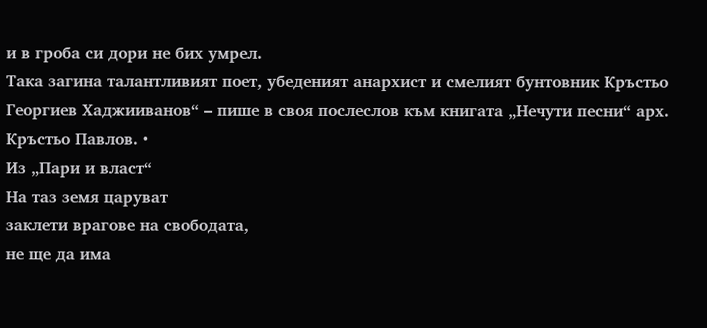и в гроба си дори не бих умрел.
Така загина талантливият поет, убеденият анархист и смелият бунтовник Кръстьо Георгиев Хаджииванов“ – пише в своя послеслов към книгата „Нечути песни“ арх. Кръстьо Павлов. •
Из „Пари и власт“
На таз земя царуват
заклети врагове на свободата,
не ще да има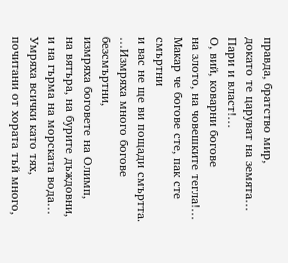правда, братство мир,
докато те царуват на земята…
Пари и власт!…
О, вий, коварни богове
на злото, на човешките тегла!…
Макар че богове сте, пак сте смъртни
и вас не ще ви пощади смъртта.
…Измряха много богове безсмъртни,
измряха боговете на Олимп,
на вятъра, на бурите дъждовни,
и на гърма на морската вода…
Умряха всички като тях,
почитани от хората тъй много,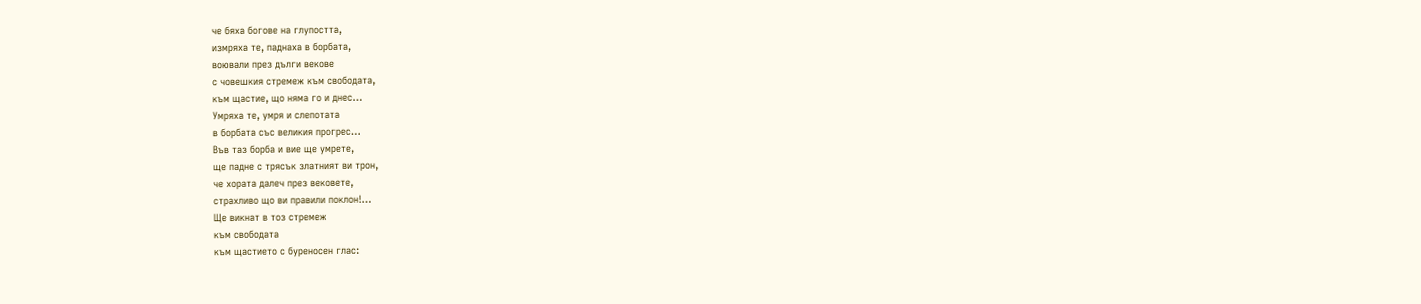че бяха богове на глупостта,
измряха те, паднаха в борбата,
воювали през дълги векове
с човешкия стремеж към свободата,
към щастие, що няма го и днес…
Умряха те, умря и слепотата
в борбата със великия прогрес…
Във таз борба и вие ще умрете,
ще падне с трясък златният ви трон,
че хората далеч през вековете,
страхливо що ви правили поклон!…
Ще викнат в тоз стремеж
към свободата
към щастието с буреносен глас: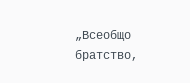„Всеобщо братство,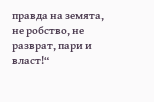правда на земята,
не робство, не разврат, пари и власт!“